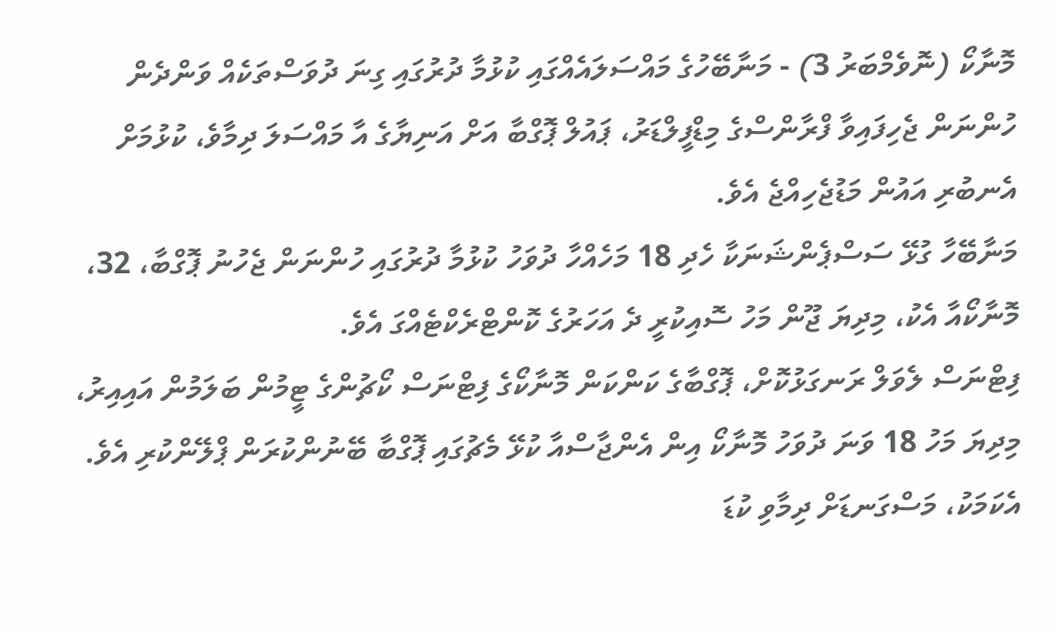މޮނާކޯ (ނޮވެމްބަރު 3) - މަނާބޭހުގެ މައްސަލައެއްގައި ކުޅުމާ ދުރުގައި ގިނަ ދުވަސްތަކެއް ވަންދެން ހުންނަން ޖެހިފައިވާ ފްރާންސްގެ މިޑްފީލްޑަރު، ޕައުލް ޕޮގްބާ އަށް އަނިޔާގެ އާ މައްސަލަ ދިމާވެ، ކުޅުމަށް އެނބުރި އައުން މަޑުޖެހިއްޖެ އެވެ.
މަނާބޭހާ ގުޅޭ ސަސްޕެންޝަނަކާ ހެދި 18 މަހެއްހާ ދުވަހު ކުޅުމާ ދުރުގައި ހުންނަން ޖެހުނު ޕޮގްބާ، 32، މޮނާކޯއާ އެކު، މިދިޔަ ޖޫން މަހު ސޮއިކުރީ ދެ އަހަރުގެ ކޮންޓްރެކްޓެއްގަ އެވެ.
ފިޓްނަސް ލެވަލް ރަނގަޅުކޮށް، ޕޮގްބާގެ ކަންކަން މޮނާކޯގެ ފިޓްނަސް ކޯޗުންގެ ޓީމުން ބަލަމުން އައިއިރު، މިދިޔަ މަހު 18 ވަނަ ދުވަހު މޮނާކޯ އިން އެންޖާސްއާ ކުޅޭ މެޗުގައި ޕޮގްބާ ބޭނުންކުރަން ޕްލޭންކުރި އެވެ. އެކަމަކު، މަސްގަނޑަށް ދިމާވި ކުޑަ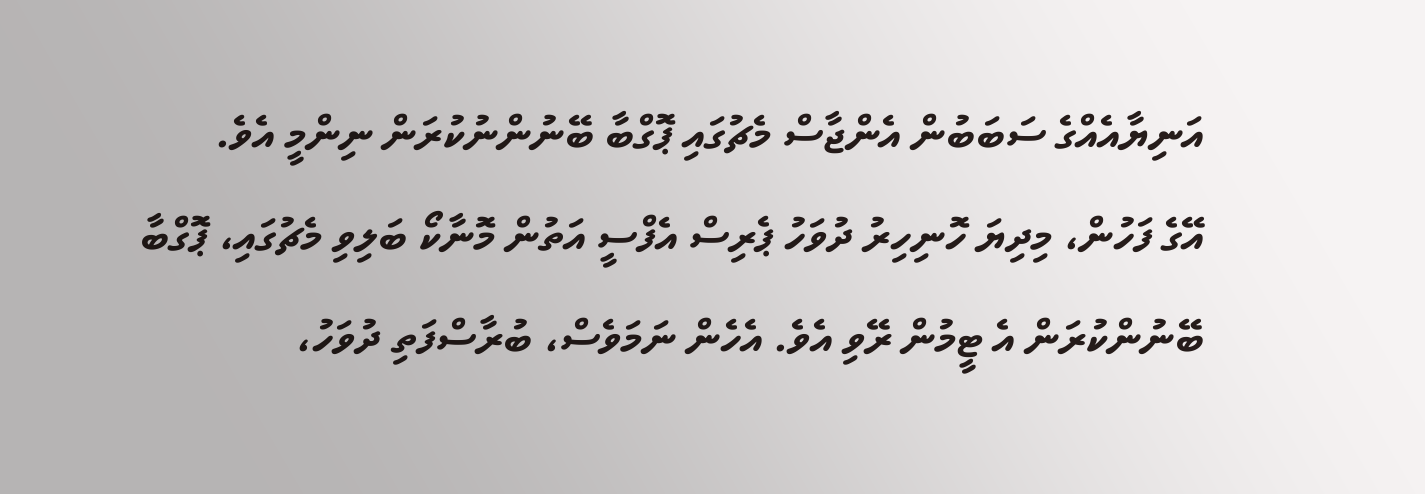އަނިޔާއެއްގެ ސަބަބުން އެންޖާސް މެޗުގައި ޕޮގްބާ ބޭނުންނުކުރަން ނިންމީ އެވެ.
އޭގެ ފަހުން، މިދިޔަ ހޮނިހިރު ދުވަހު ޕެރިސް އެފްސީ އަތުން މޮނާކޯ ބަލިވި މެޗުގައި، ޕޮގްބާ ބޭނުންކުރަން އެ ޓީމުން ރޭވި އެވެ. އެހެން ނަމަވެސް، ބުރާސްފަތި ދުވަހު،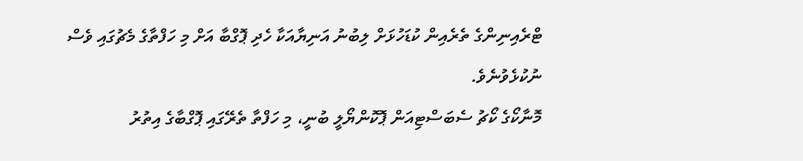ޓްރެއިނިންގެ ތެރެއިން ކުޑަހުޅަށް ލިބުނު އަނިޔާއަކާ ހެދި ޕޮގްބާ އަށް މި ހަފްތާގެ މެޗުގައި ވެސް ނުކުޅެވުނެވެ.
މޮނާކޯގެ ކޯޗު ސެބަސްޓިއަން ޕޮކޮންޔޯލީ ބުނީ، މި ހަފްތާ ތެރޭގައި ޕޮގްބާގެ އިތުރު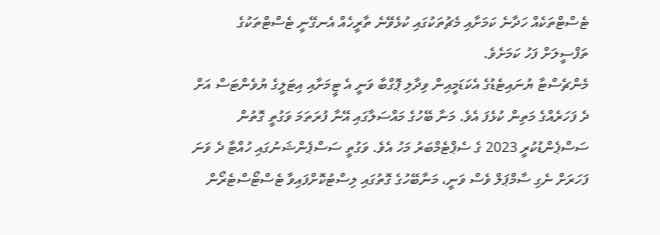ޓެސްޓްތަކެއް ހަދާނެ ކަމަށާއި މެޗުތަކުގައި ކުޅެވޭނެ ތާރީހެއް އެނގޭނީ ޓެސްޓްތަކުގެ ތަފްސީލަށް ފަހު ކަމަށެވެ.
މެންޗެސްޓާ ޔުނައިޓެޑުގެ އެކަޑަމީއިން ވިދާލި ޕޮގްބާ ވަނީ އެ ޓީމަށާއި އިޓަލީގެ ޔުވެންޓަސް އަށް ދެ ފަހަރެއްގެ މަތިން ކުޅެފަ އެވެ. މަނާ ބޭހުގެ މައްސަލާގައި އޭނާ ފުރަތަމަ ވަގުތީ ގޮތުން ސަސްޕެންޑުކުރީ 2023 ގެ ސެޕްޓެމްބަރު މަހު އެވެ. ވަގުތީ ސަސްޕެންޝަނުގައި ހުއްޓާ ދެ ވަނަ ފަހަރަށް ނެގި ސާމްޕަލް ވެސް ވަނީ، މަނާބޭހުގެ ގޮތުގައި ލިސްޓުކޮށްފައިވާ ޓެސްޓޯސްޓެރޯން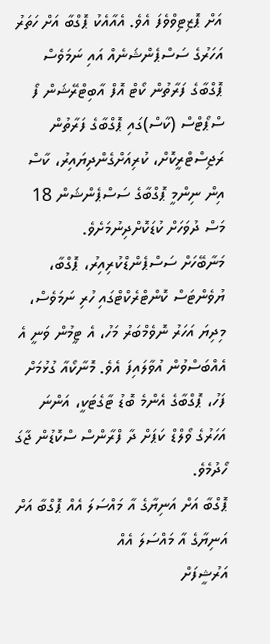އަށް ޕޮޒިޓިވްވެފަ އެވެ. އެއާއެކު ޕޮގްބާ އަށް ހަތަރު އަހަރުގެ ސަސްޕެންޝަނެއް އައި ނަމަވެސް ޕޮގްބާގެ ފަރާތުން ކޯޓް އޮފް އާބިޓްރޭޝަން ފޯ ސްޕޯޓްސް (ކާސް)ގައި ޕޮގްބާގެ ފަރާތުން ރަޖިސްޓްރީކޮށް، ކުރިއަށްގެންދިޔައިރު، ކާސް އިން ނިންމީ ޕޮގްބާގެ ސަސްޕެންޝަން 18 މަސް ދުވަހަށް ކުޑަކޮށްދިނުމަށެވެ.
މަނާބޭހަށް ސަސްޕެންޑްކުރިއިރު، ޕޮގްބާ، ޔުވެންޓަސް ކޮންޓްރެކްޓްގައި ހުރި ނަމަވެސް، މިދިޔަ އަހަރު ނޮވެމްބަރު މަހު، އެ ޓީމުން ވަނީ އެ އެއްބަސްވުން އުވާލައިފަ އެވެ. މޮނާކޯއާ ގުޅުމަށް ފަހު، ޕޮގްބާގެ އެންމެ ބޮޑު ޓާގެޓަކީ، އަންނަ އަހަރުގެ ވޯލްޑް ކަޕަށް ދާ ފްރާންސް ސްކޮޑުން ޖާގަ ހޯދުމެވެ.
ޕޮގްބާ އަށް އަނިޔާގެ އާ މައްސަލަ އެއް ޕޮގްބާ އަށް އަނިޔާގެ އާ މައްސަލަ އެއް
އަރުޝީފަށް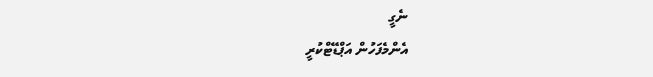ނެގީ
އެންމެފަހުން އަޕްޑޭޓްކުރީ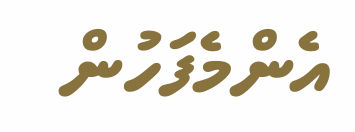އެންމެފަހުން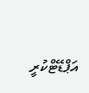އަޕްޑޭޓްކުރީ